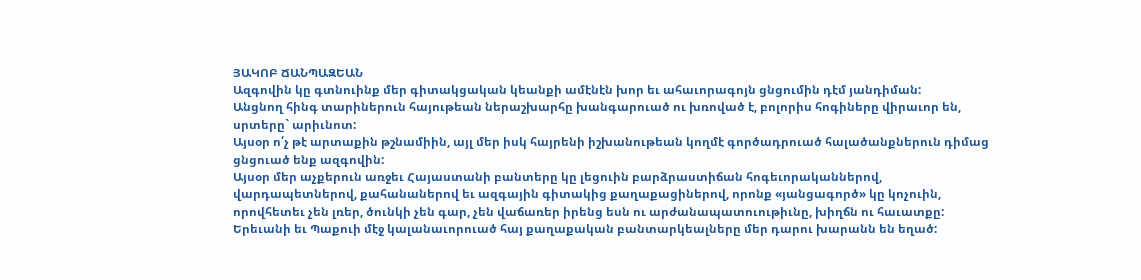ՅԱԿՈԲ ՃԱՆՊԱԶԵԱՆ
Ազգովին կը գտնուինք մեր գիտակցական կեանքի ամէնէն խոր եւ ահաւորագոյն ցնցումին դէմ յանդիման:
Անցնող հինգ տարիներուն հայութեան ներաշխարհը խանգարուած ու խռոված է, բոլորիս հոգիները վիրաւոր են, սրտերը` արիւնոտ:
Այսօր ո՛չ թէ արտաքին թշնամիին, այլ մեր իսկ հայրենի իշխանութեան կողմէ գործադրուած հալածանքներուն դիմաց ցնցուած ենք ազգովին:
Այսօր մեր աչքերուն առջեւ Հայաստանի բանտերը կը լեցուին բարձրաստիճան հոգեւորականներով, վարդապետներով, քահանաներով եւ ազգային գիտակից քաղաքացիներով, որոնք «յանցագործ» կը կոչուին, որովհետեւ չեն լռեր, ծունկի չեն գար, չեն վաճառեր իրենց եսն ու արժանապատուութիւնը, խիղճն ու հաւատքը:
Երեւանի եւ Պաքուի մէջ կալանաւորուած հայ քաղաքական բանտարկեալները մեր դարու խարանն են եղած: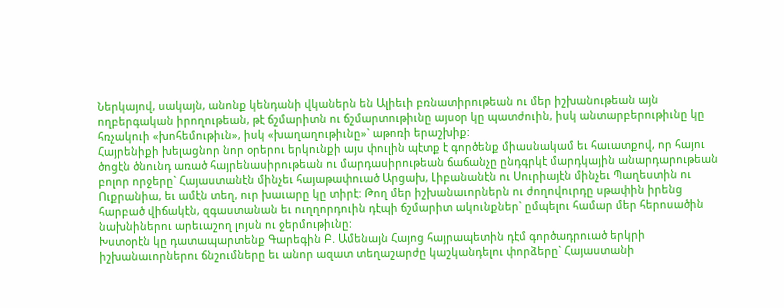Ներկայով, սակայն, անոնք կենդանի վկաներն են Ալիեւի բռնատիրութեան ու մեր իշխանութեան այն ողբերգական իրողութեան, թէ ճշմարիտն ու ճշմարտութիւնը այսօր կը պատժուին, իսկ անտարբերութիւնը կը հռչակուի «խոհեմութիւն», իսկ «խաղաղութիւնը»` աթոռի երաշխիք:
Հայրենիքի խելացնոր նոր օրերու երկունքի այս փուլին պէտք է գործենք միասնակամ եւ հաւատքով, որ հայու ծոցէն ծնունդ առած հայրենասիրութեան ու մարդասիրութեան ճաճանչը ընդգրկէ մարդկային անարդարութեան բոլոր որջերը` Հայաստանէն մինչեւ հայաթափուած Արցախ, Լիբանանէն ու Սուրիայէն մինչեւ Պաղեստին ու Ուքրանիա, եւ ամէն տեղ, ուր խաւարը կը տիրէ: Թող մեր իշխանաւորներն ու ժողովուրդը սթափին իրենց հարբած վիճակէն, զգաստանան եւ ուղղորդուին դէպի ճշմարիտ ակունքներ` ըմպելու համար մեր հերոսածին նախնիներու արեւաշող լոյսն ու ջերմութիւնը:
Խստօրէն կը դատապարտենք Գարեգին Բ. Ամենայն Հայոց հայրապետին դէմ գործադրուած երկրի իշխանաւորներու ճնշումները եւ անոր ազատ տեղաշարժը կաշկանդելու փորձերը` Հայաստանի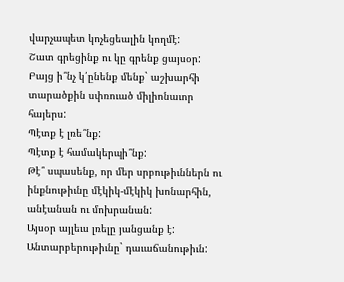վարչապետ կոչեցեալին կողմէ:
Շատ գրեցինք ու կը գրենք ցայսօր: Բայց ի՞նչ կ՛ընենք մենք` աշխարհի տարածքին սփռուած միլիոնաւոր հայերս:
Պէտք է լռե՞նք:
Պէտք է համակերպի՞նք:
Թէ՞ սպասենք, որ մեր սրբութիւններն ու ինքնութիւնը մէկիկ-մէկիկ խոնարհին, անէանան ու մոխրանան:
Այսօր այլեւս լռելը յանցանք է:
Անտարբերութիւնը` դաւաճանութիւն: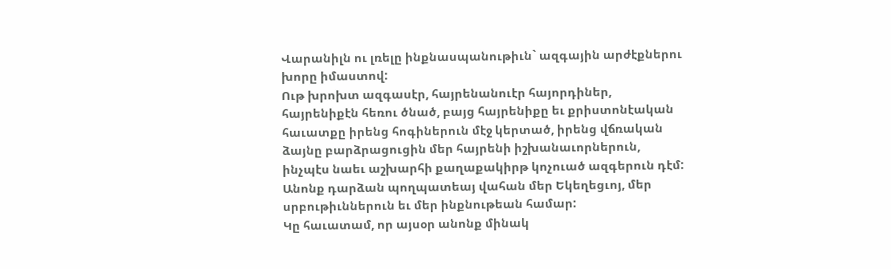Վարանիլն ու լռելը ինքնասպանութիւն` ազգային արժէքներու խորը իմաստով:
Ութ խրոխտ ազգասէր, հայրենանուէր հայորդիներ, հայրենիքէն հեռու ծնած, բայց հայրենիքը եւ քրիստոնէական հաւատքը իրենց հոգիներուն մէջ կերտած, իրենց վճռական ձայնը բարձրացուցին մեր հայրենի իշխանաւորներուն, ինչպէս նաեւ աշխարհի քաղաքակիրթ կոչուած ազգերուն դէմ:
Անոնք դարձան պողպատեայ վահան մեր Եկեղեցւոյ, մեր սրբութիւններուն եւ մեր ինքնութեան համար:
Կը հաւատամ, որ այսօր անոնք մինակ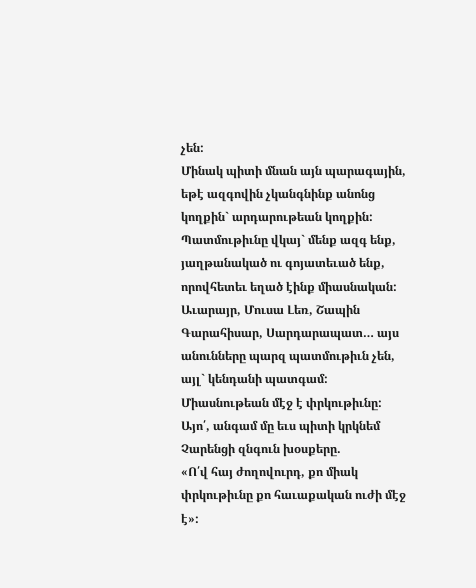չեն:
Մինակ պիտի մնան այն պարագային, եթէ ազգովին չկանգնինք անոնց կողքին` արդարութեան կողքին:
Պատմութիւնը վկայ` մենք ազգ ենք, յաղթանակած ու գոյատեւած ենք, որովհետեւ եղած էինք միասնական:
Աւարայր, Մուսա Լեռ, Շապին Գարահիսար, Սարդարապատ… այս անունները պարզ պատմութիւն չեն, այլ` կենդանի պատգամ: Միասնութեան մէջ է փրկութիւնը:
Այո՛, անգամ մը եւս պիտի կրկնեմ Չարենցի զնգուն խօսքերը.
«Ո՛վ հայ ժողովուրդ, քո միակ փրկութիւնը քո հաւաքական ուժի մէջ է»: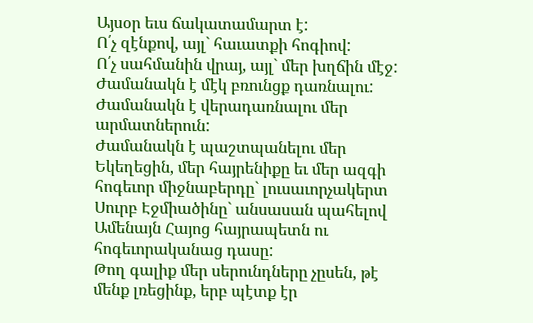Այսօր եւս ճակատամարտ է:
Ո՛չ զէնքով, այլ` հաւատքի հոգիով:
Ո՛չ սահմանին վրայ, այլ` մեր խղճին մէջ:
Ժամանակն է մէկ բռունցք դառնալու:
Ժամանակն է վերադառնալու մեր արմատներուն:
Ժամանակն է պաշտպանելու մեր Եկեղեցին, մեր հայրենիքը եւ մեր ազգի հոգեւոր միջնաբերդը` լուսաւորչակերտ Սուրբ Էջմիածինը` անսասան պահելով Ամենայն Հայոց հայրապետն ու հոգեւորականաց դասը:
Թող գալիք մեր սերունդները չըսեն, թէ մենք լռեցինք, երբ պէտք էր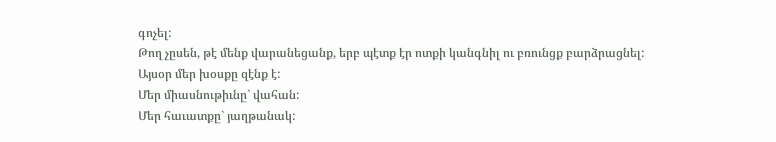գոչել:
Թող չըսեն, թէ մենք վարանեցանք, երբ պէտք էր ոտքի կանգնիլ ու բռունցք բարձրացնել:
Այսօր մեր խօսքը զէնք է:
Մեր միասնութիւնը` վահան:
Մեր հաւատքը` յաղթանակ: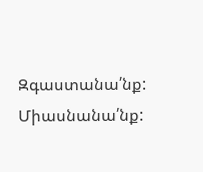Զգաստանա՛նք:
Միասնանա՛նք: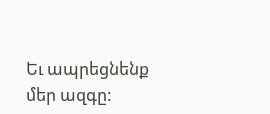Եւ ապրեցնենք մեր ազգը: